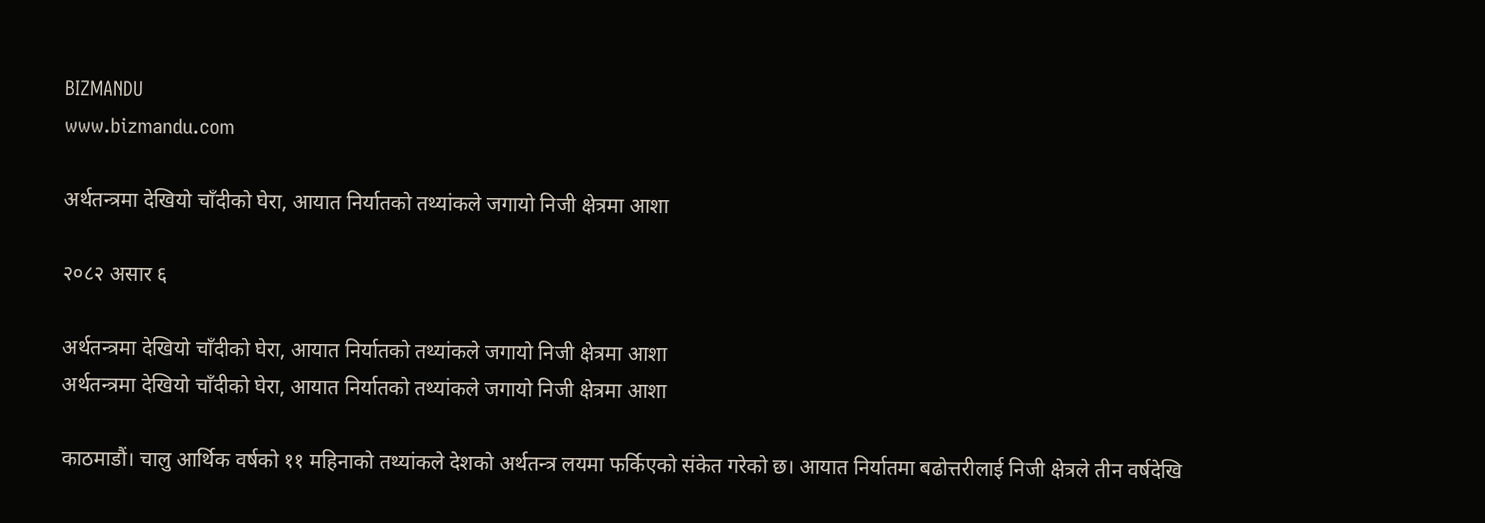BIZMANDU
www.bizmandu.com

अर्थतन्त्रमा देखियो चाँदीको घेरा, आयात निर्यातको तथ्यांकले जगायो निजी क्षेत्रमा आशा

२०८२ असार ६

अर्थतन्त्रमा देखियो चाँदीको घेरा, आयात निर्यातको तथ्यांकले जगायो निजी क्षेत्रमा आशा
अर्थतन्त्रमा देखियो चाँदीको घेरा, आयात निर्यातको तथ्यांकले जगायो निजी क्षेत्रमा आशा

काठमाडौं। चालु आर्थिक वर्षको ११ महिनाको तथ्यांकले देशको अर्थतन्त्र लयमा फर्किएको संकेत गरेको छ। आयात निर्यातमा बढोत्तरीलाई निजी क्षेत्रले तीन वर्षदेखि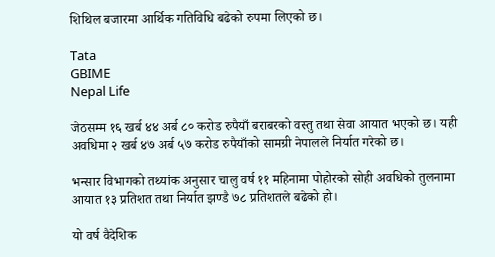शिथिल बजारमा आर्थिक गतिविधि बढेको रुपमा लिएको छ।

Tata
GBIME
Nepal Life

जेठसम्म १६ खर्ब ४४ अर्ब ८० करोड रुपैयाँ बराबरको वस्तु तथा सेवा आयात भएको छ। यही अवधिमा २ खर्ब ४७ अर्ब ५७ करोड रुपैयाँको सामग्री नेपालले निर्यात गरेको छ।

भन्सार विभागको तथ्यांक अनुसार चालु वर्ष ११ महिनामा पोहोरको सोही अवधिको तुलनामा आयात १३ प्रतिशत तथा निर्यात झण्डै ७८ प्रतिशतले बढेको हो।

यो वर्ष वैदेशिक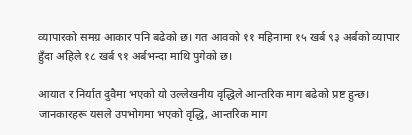व्यापारको समग्र आकार पनि बढेको छ। गत आवको ११ महिनामा १५ खर्ब ९३ अर्बको व्यापार हुँदा अहिले १८ खर्ब ९१ अर्बभन्दा माथि पुगेको छ।

आयात र निर्यात दुवैमा भएको यो उल्लेखनीय वृद्धिले आन्तरिक माग बढेको प्रष्ट हुन्छ। जानकारहरू यसले उपभोगमा भएको वृद्धि, आन्तरिक माग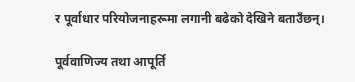र पूर्वाधार परियोजनाहरूमा लगानी बढेको देखिने बताउँछन्।

पूर्ववाणिज्य तथा आपूर्ति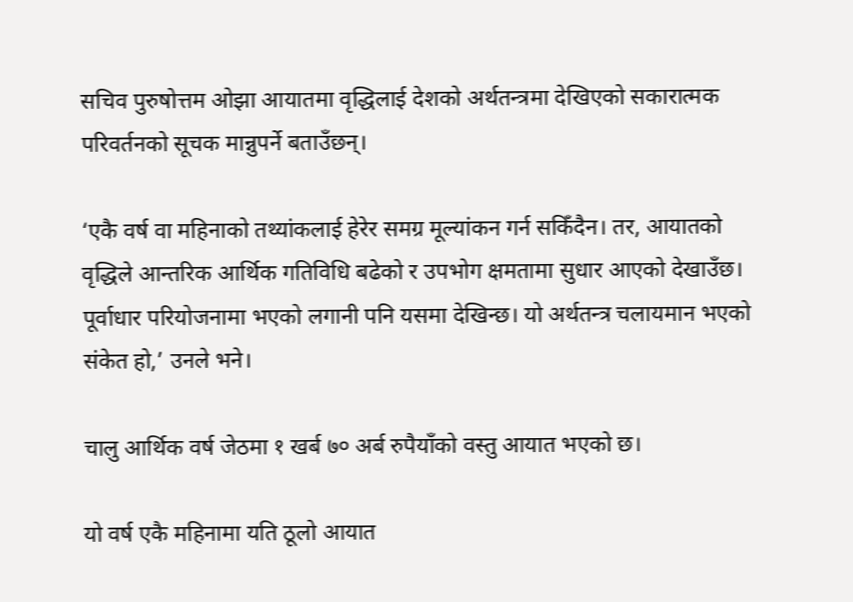सचिव पुरुषोत्तम ओझा आयातमा वृद्धिलाई देशको अर्थतन्त्रमा देखिएको सकारात्मक परिवर्तनको सूचक मान्नुपर्ने बताउँछन्।

‘एकै वर्ष वा महिनाको तथ्यांकलाई हेरेर समग्र मूल्यांकन गर्न सकिँदैन। तर, आयातको वृद्धिले आन्तरिक आर्थिक गतिविधि बढेको र उपभोग क्षमतामा सुधार आएको देखाउँछ। पूर्वाधार परियोजनामा भएको लगानी पनि यसमा देखिन्छ। यो अर्थतन्त्र चलायमान भएको संकेत हो,’ उनले भने।

चालु आर्थिक वर्ष जेठमा १ खर्ब ७० अर्ब रुपैयाँको वस्तु आयात भएको छ।

यो वर्ष एकै महिनामा यति ठूलो आयात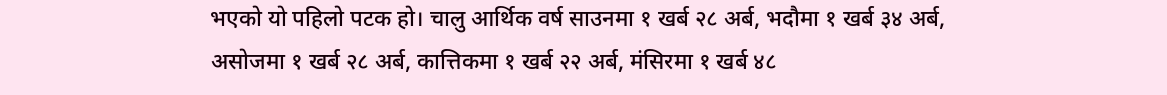भएको यो पहिलो पटक हो। चालु आर्थिक वर्ष साउनमा १ खर्ब २८ अर्ब, भदौमा १ खर्ब ३४ अर्ब, असोजमा १ खर्ब २८ अर्ब, कात्तिकमा १ खर्ब २२ अर्ब, मंसिरमा १ खर्ब ४८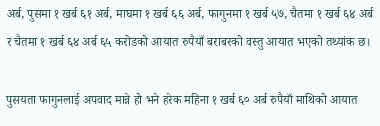अर्ब, पुसमा १ खर्ब ६१ अर्ब, माघमा १ खर्ब ६६ अर्ब, फागुनमा १ खर्ब ५७, चैतमा १ खर्ब ६४ अर्ब र चैतमा १ खर्ब ६४ अर्ब ६५ करोडको आयात रुपैयाँ बराबरको वस्तु आयात भएको तथ्यांक छ।

पुसयता फागुनलाई अपवाद मान्ने हो भने हरेक महिना १ खर्ब ६० अर्ब रुपैयाँ माथिको आयात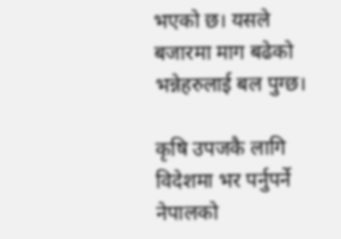भएको छ। यसले बजारमा माग बढेको भन्नेहरुलाई बल पुग्छ।

कृषि उपजकै लागि विदेशमा भर पर्नुपर्ने नेपालको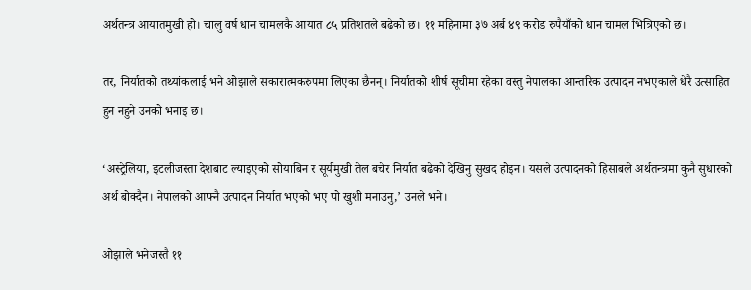अर्थतन्त्र आयातमुखी हो। चालु वर्ष धान चामलकै आयात ८५ प्रतिशतले बढेको छ। ११ महिनामा ३७ अर्ब ४९ करोड रुपैयाँको धान चामल भित्रिएको छ।

तर, निर्यातको तथ्यांकलाई भने ओझाले सकारात्मकरुपमा लिएका छैनन्। निर्यातको शीर्ष सूचीमा रहेका वस्तु नेपालका आन्तरिक उत्पादन नभएकाले धेरै उत्साहित हुन नहुने उनको भनाइ छ।

‘अस्ट्रेलिया, इटलीजस्ता देशबाट ल्याइएको सोयाबिन र सूर्यमुखी तेल बचेर निर्यात बढेको देखिनु सुखद होइन। यसले उत्पादनको हिसाबले अर्थतन्त्रमा कुनै सुधारको अर्थ बोक्दैन। नेपालको आफ्नै उत्पादन निर्यात भएको भए पो खुशी मनाउनु,’ उनले भने।

ओझाले भनेजस्तै ११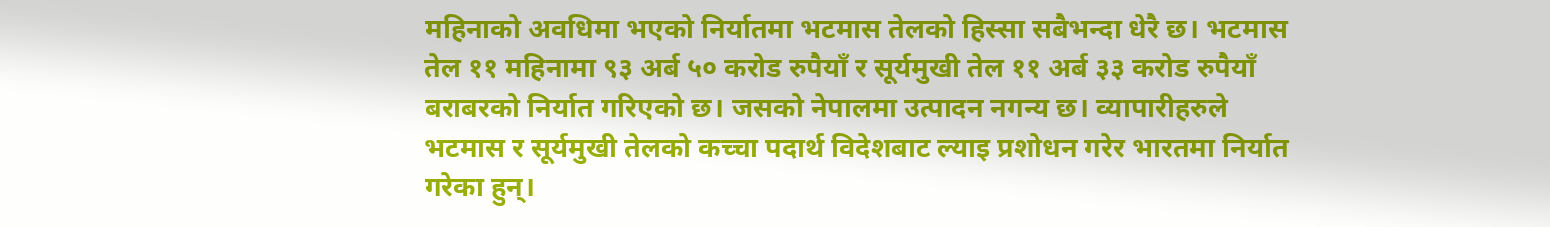महिनाको अवधिमा भएको निर्यातमा भटमास तेलको हिस्सा सबैभन्दा धेरै छ। भटमास तेल ११ महिनामा ९३ अर्ब ५० करोड रुपैयाँ र सूर्यमुखी तेल ११ अर्ब ३३ करोड रुपैयाँ बराबरको निर्यात गरिएको छ। जसको नेपालमा उत्पादन नगन्य छ। व्यापारीहरुले भटमास र सूर्यमुखी तेलको कच्चा पदार्थ विदेशबाट ल्याइ प्रशोधन गरेर भारतमा निर्यात गरेका हुन्।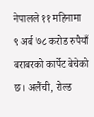नेपालले ११ महिनामा ९ अर्ब ७८ करोड रुपैयाँ बराबरको कार्पेट बेचेको छ। अलैंची, रोल्ड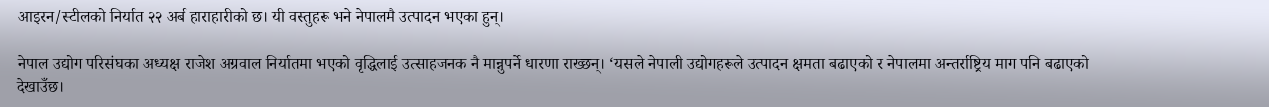आइरन/स्टीलको निर्यात २२ अर्ब हाराहारीको छ। यी वस्तुहरू भने नेपालमै उत्पादन भएका हुन्।

नेपाल उद्योग परिसंघका अध्यक्ष राजेश अग्रवाल निर्यातमा भएको वृद्धिलाई उत्साहजनक नै मान्नुपर्ने धारणा राख्छन्। ‘यसले नेपाली उद्योगहरूले उत्पादन क्षमता बढाएको र नेपालमा अन्तर्राष्ट्रिय माग पनि बढाएको देखाउँछ।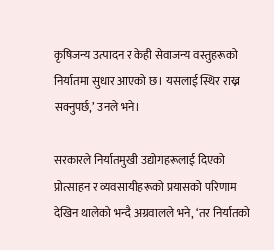कृषिजन्य उत्पादन र केही सेवाजन्य वस्तुहरूको निर्यातमा सुधार आएको छ। यसलाई स्थिर राख्न सक्नुपर्छ,’ उनले भने।

सरकारले निर्यातमुखी उद्योगहरूलाई दिएको प्रोत्साहन र व्यवसायीहरूको प्रयासको परिणाम देखिन थालेको भन्दै अग्रवालले भने, ‘तर निर्यातको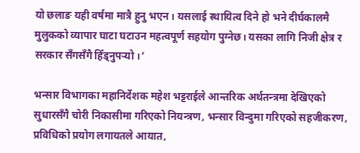यो छलाङ यही वर्षमा मात्रै हुनु भएन। यसलाई स्थायित्व दिने हो भने दीर्घकालमै मुलुकको व्यापार घाटा घटाउन महत्वपूर्ण सहयोग पुग्नेछ। यसका लागि निजी क्षेत्र र सरकार सँगसँगै हिँड्नुपर्‍यो।’

भन्सार विभागका महानिर्देशक महेश भट्टराईले आन्तरिक अर्थतन्त्रमा देखिएको सुधारसँगै चोरी निकासीमा गरिएको नियन्त्रण, भन्सार विन्दुमा गरिएको सहजीकरण, प्रविधिको प्रयोग लगायतले आयात,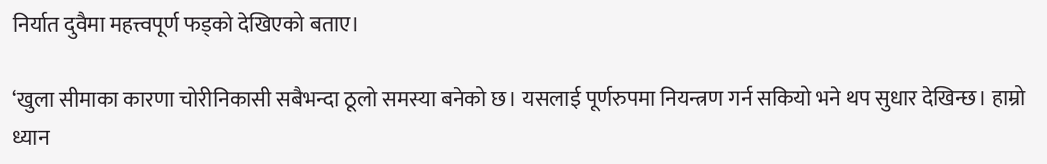निर्यात दुवैमा महत्त्वपूर्ण फड्को देखिएको बताए।

‘खुला सीमाका कारणा चोरीनिकासी सबैभन्दा ठूलो समस्या बनेको छ। यसलाई पूर्णरुपमा नियन्त्रण गर्न सकियो भने थप सुधार देखिन्छ। हाम्रो ध्यान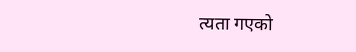त्यता गएको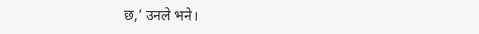छ,’ उनले भने।